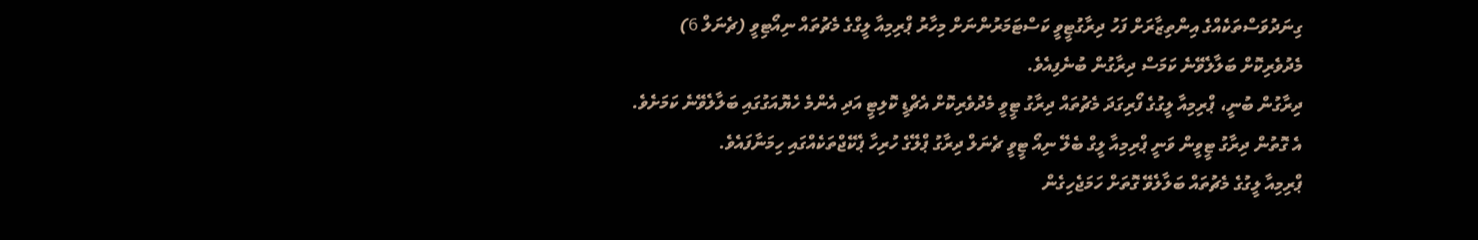ގިނަދުވަސްތަކެއްގެ އިންތިޒާރަށް ފަހު ދިރާގުޓީވީ ކަސްޓަމަރުންނަށް މިހާރު ޕްރިމިއާ ލީގްގެ މެޗުތައް ނިއޯޓިވީ (ޗެނަލް 6) މެދުވެރިކޮށް ބަލާލެވޭނެ ކަމަސް ދިރާގުން ބުނެފިއެވެ.
ދިރާގުން ބުނީ، ޕްރިމިއާ ލީގުގެ ފޯރިގަދަ މެޗުތައް ދިރާގު ޓީވީ މެދުވެރިކޮށް އެޗްޑީ ކޮލިޓީ އަދި އެންމެ ހެޔޮއަގުގައި ބަލާލެވޭނެ ކަމަށެވެ. އެ ގޮތުން ދިރާގު ޓީވީން ވަނީ ޕްރިމިއާ ލީގް ބެލޭ ނިއޯ ޓީވީ ޗެނަލް ދިރާގު ޕްލޭގެ ހުރިހާ ޕެކޭޖްތަކެއްގައި ހިމަނާފައެވެ.
ޕްރިމިއާ ލީގުގެ މެޗުތައް ބަލާލެވޭ ގޮތަށް ހަމަޖެހިގެން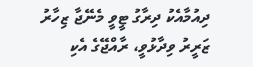ދިއުމާއެކު ދިރާގު ޓީވީ މެނޭޖާ ޒިހާރު ޒަރީރު ވިދާޅުވީ، ރާއްޖޭގެ އެކި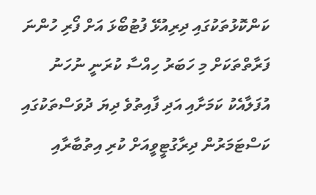ކަންކޮޅުތަކުގައި ދިރިއުޅޭ ފުޓުބޯޅަ އަށް ފޯރި ހުންނަ ފަރާތްތަކަށް މި ހަބަރު ހިއްސާ ކުރަނީ ނުހަނު އުފަލާއެކު ކަމަށާއި އަދި ފާއިތުވެ ދިޔަ ދުވަސްތަކުގައި ކަސްޓަމަރުން ދިރާގުޓީވީއަށް ކުރި އިތުބާރާއި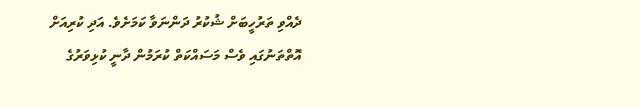ދެއްވި ތަރުހީބަށް ޝުކުރު ދަންނަވާ ކަމަށެވެ. އަދި ކުރިއަށް އޮތްތަނުގައި ވެސް މަސައްކަތް ކުރަމުން ދާނީ ކުޅިވަރުގެ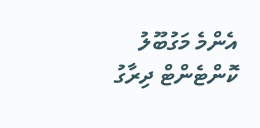އެންމެ މަގުބޫލު ކޮންޓެންޓް ދިރާގު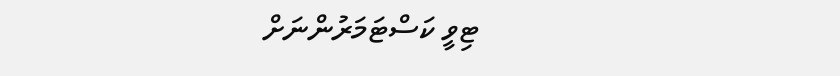ޓިވީ ކަސްޓަމަރުންނަށް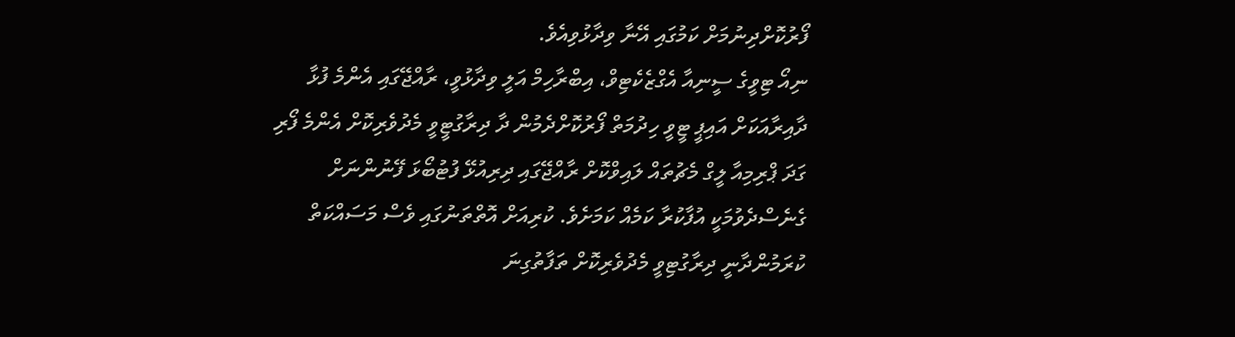ފޯރުކޮށްދިނުމަށް ކަމުގައި އޭނާ ވިދާޅުވިއެވެ.
ނިއޯ ޓިވީގެ ސީނިއާ އެގްޒެކެޓިވް، އިބްރާހިމް އަލީ ވިދާޅުވީ، ރާއްޖޭގައި އެންމެ ފުޅާ ދާއިރާއަކަށް އައިޕީ ޓީވީ ހިދުމަތް ފޯރުކޮށްދެމުން ދާ ދިރާގުޓީވީ މެދުވެރިކޮށް އެންމެ ފޯރި ގަދަ ޕްރިމިއާ ލީގް މެޗުތައް ލައިވްކޮށް ރާއްޖޭގައި ދިރިއުޅޭ ފުޓުބޯޅަ ފޭނުންނަށް ގެނެސްދެވުމަކީ އުފާކުރާ ކަމެއް ކަމަށެވެ. ކުރިއަށް އޮތްތަނުގައި ވެސް މަސައްކަތް ކުރަމުންދާނީ ދިރާގުޓިވީ މެދުވެރިކޮށް ތަފާތުގިނަ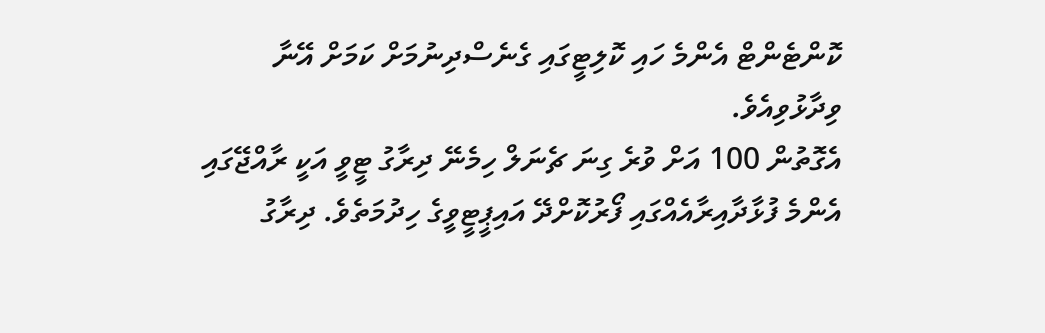ކޮންޓެންޓް އެންމެ ހައި ކޮލިޓީގައި ގެނެސްދިނުމަށް ކަމަށް އޭނާ ވިދާޅުވިއެވެ.
އެގޮތުން 100 އަށް ވުރެ ގިނަ ޗެނަލް ހިމެނޭ ދިރާގު ޓީވީ އަކީ ރާއްޖޭގައި އެންމެ ފުޅާދާއިރާއެއްގައި ފޯރުކޮށްދޭ އައިޕީޓީވީގެ ހިދުމަތެވެ. ދިރާގު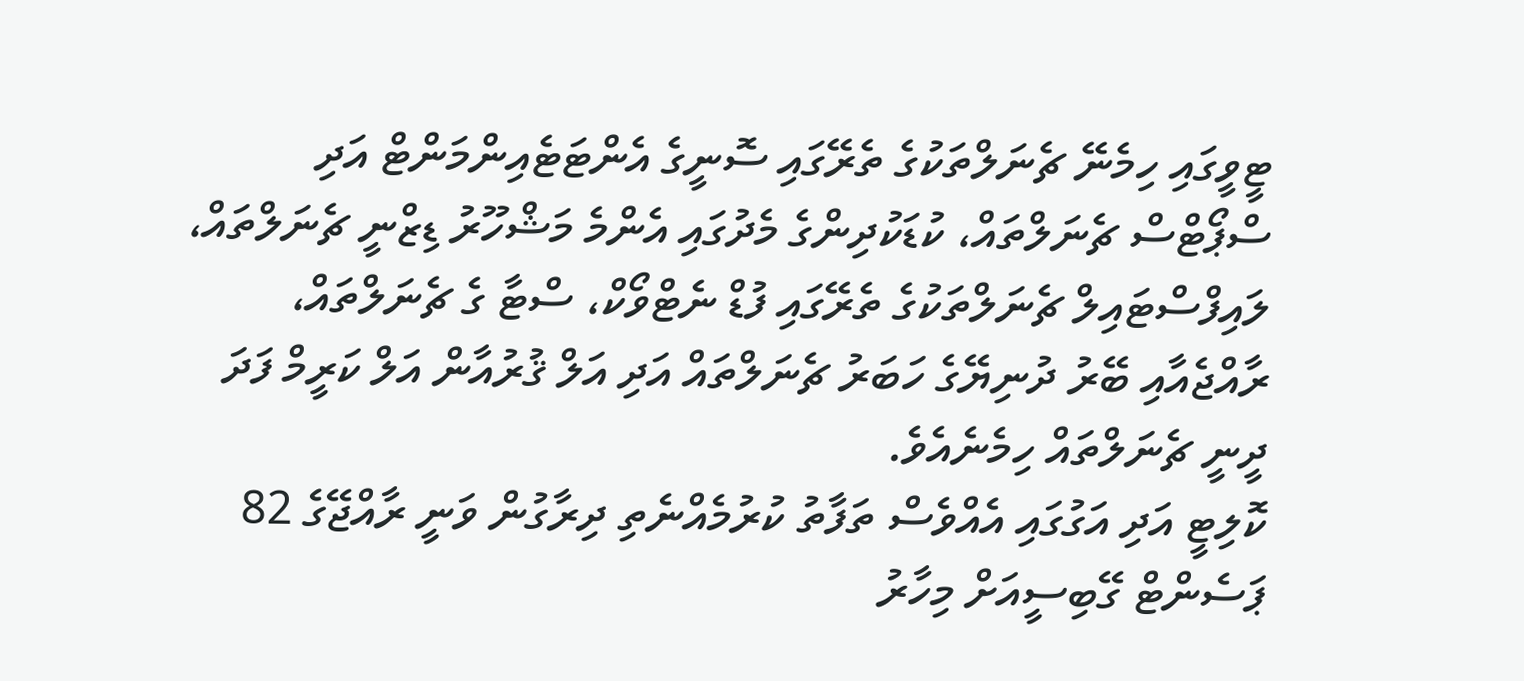ޓީވީގައި ހިމެނޭ ޗެނަލްތަކުގެ ތެރޭގައި ސޮނީގެ އެންޓަޓެއިންމަންޓް އަދި ސްޕޯޓްސް ޗެނަލްތައް، ކުޑަކުދިންގެ މެދުގައި އެންމެ މަޝްހޫރު ޑިޒްނީ ޗެނަލްތައް، ލައިފްސްޓައިލް ޗެނަލްތަކުގެ ތެރޭގައި ފުޑް ނެޓްވޯކް، ސްޓާ ގެ ޗެނަލްތައް، ރާއްޖެއާއި ބޭރު ދުނިޔޭގެ ހަބަރު ޗެނަލްތައް އަދި އަލް ޤުރުއާން އަލް ކަރީމް ފަދަ ދީނީ ޗެނަލްތައް ހިމެނެއެވެ.
ކޮލިޓީ އަދި އަގުގައި އެއްވެސް ތަފާތު ކުރުމެއްނެތި ދިރާގުން ވަނީ ރާއްޖޭގެ 82 ޕަސެންޓް ގޭބިސީއަށް މިހާރު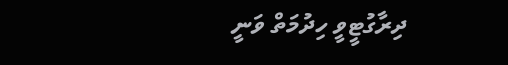ދިރާގުޓީވީ ހިދުމަތް ވަނީ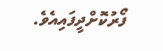ފޯރުކޮށްދީފައިއެވެ.